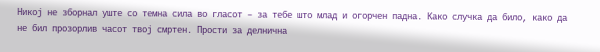Никој не зборнал уште со темна сила во гласот – за тебе што млад и огорчен падна. Како случка да било, како да не бил прозорлив часот твој смртен. Прости за делнична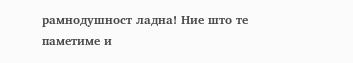рамнодушност ладна! Ние што те паметиме и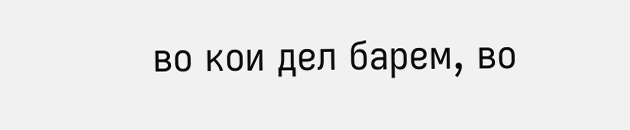во кои дел барем, во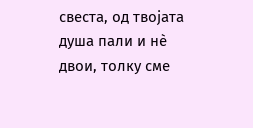свеста, од твојата душа пали и нè двои, толку сме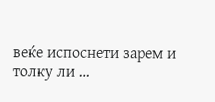веќе испоснети зарем и толку ли …